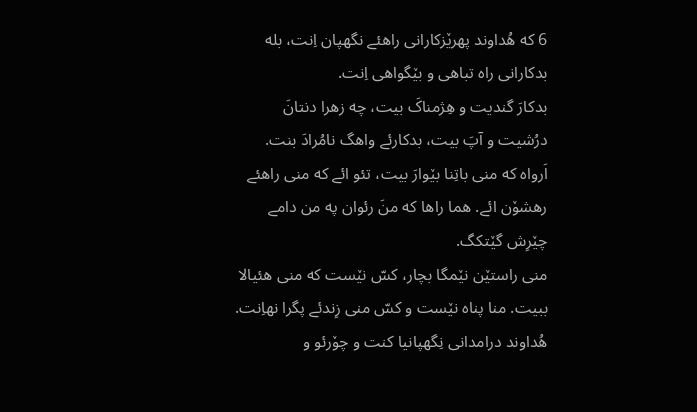6 که هُداوند پهرێزکارانی راهئے نگهپان اِنت، بله بدکارانی راه تباهی و بێگواهی اِنت.
بدکارَ گندیت و هِژمناکَ بیت، چه زهرا دنتانَ درُشیت و آپَ بیت، بدکارئے واهگ نامُرادَ بنت.
اَرواه که منی باتِنا بێوارَ بیت، تئو ائے که منی راهئے رهشۆن ائے. هما راها که منَ رئوان په من دامے چێرِش گێتکگ.
منی راستێن نێمگا بچار، کسّ نێست که منی هئیالا ببیت. منا پناه نێست و کسّ منی زِندئے پگرا نهاِنت.
هُداوند درامدانی نِگهپانیا کنت و چۆرئو و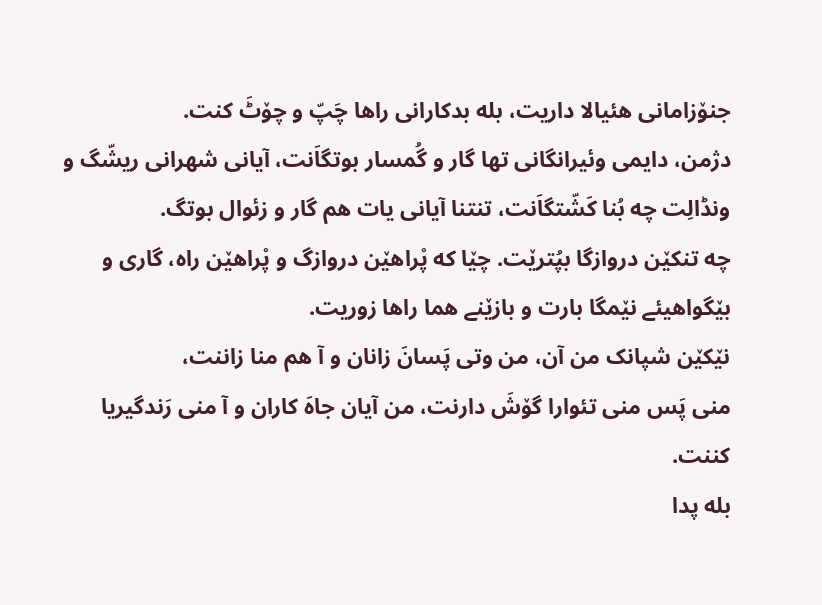جنۆزامانی هئیالا داریت، بله بدکارانی راها چَپّ و چۆٹَ کنت.
دژمن، دایمی وئیرانگانی تها گار و گُمسار بوتگاَنت، آیانی شهرانی ریشّگ و ونڈالِت چه بُنا کَشّتگاَنت، تنتنا آیانی یات هم گار و زئوال بوتگ.
چه تنکێن دروازگا بپُترێت. چێا که پْراهێن دروازگ و پْراهێن راه، گاری و بێگواهیئے نێمگا بارت و بازێنے هما راها زوریت.
نێکێن شپانک من آن، من وتی پَسانَ زانان و آ هم منا زاننت،
منی پَس منی تئوارا گۆشَ دارنت، من آیان جاهَ کاران و آ منی رَندگیریا کننت.
بله پدا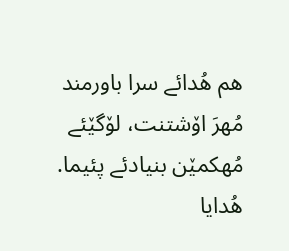هم هُدائے سرا باورمند مُهرَ اۆشتنت، لۆگێئے مُهکمێن بنیادئے پئیما. هُدایا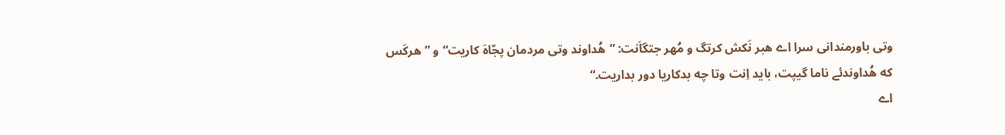وتی باورمندانی سرا اے هبر نَکش کرتگ و مُهر جتگاَنت: ”هُداوند وتی مردمان پجّاهَ کاریت“ و ”هرکَس که هُداوندئے ناما گیپت، باید اِنت وتا چه بدکاریا دور بداریت.“
اے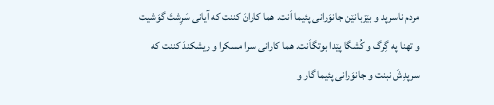مردم ناسرپد و بێزبانێن جانوَرانی پئیما اَنت. هما کارانَ کننت که آیانی سَرِشتَ گوَشیت و تهنا په گِرگ و کُشگا پێدا بوتگاَنت. هما کارانی سرا مسکرا و ریشکندَ کننت که سرپدِشَ نبنت و جانوَرانی پئیما گار و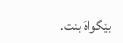بێگواهَ بنت.